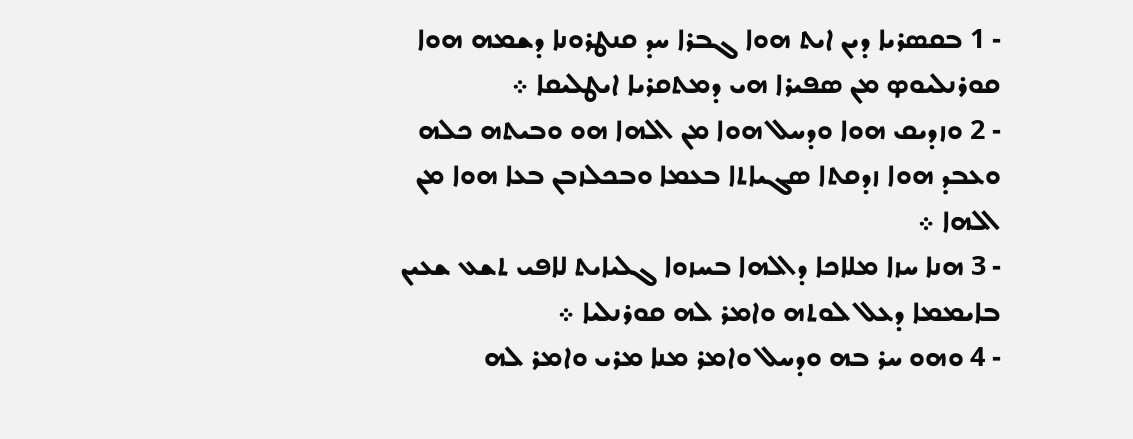- 1 ܒܩܤܪܝܐ ܕܝܢ ܐܝܬ ܗܘܐ ܓܒܪܐ ܚܕ ܩܢܛܪܘܢܐ ܕܫܡܗ ܗܘܐ ܩܘܪܢܠܝܘܤ ܡܢ ܤܦܝܪܐ ܗܝ ܕܡܬܩܪܝܐ ܐܝܛܠܝܩܐ ܀
- 2 ܘܙܕܝܩ ܗܘܐ ܘܕܚܠ ܗܘܐ ܡܢ ܐܠܗܐ ܗܘ ܘܒܝܬܗ ܟܠܗ ܘܥܒܕ ܗܘܐ ܙܕܩܬܐ ܤܓܝܐܬܐ ܒܥܡܐ ܘܒܟܠܙܒܢ ܒܥܐ ܗܘܐ ܡܢ ܐܠܗܐ ܀
- 3 ܗܢܐ ܚܙܐ ܡܠܐܟܐ ܕܐܠܗܐ ܒܚܙܘܐ ܓܠܝܐܝܬ ܠܐܦܝ ܬܫܥ ܫܥܝܢ ܒܐܝܡܡܐ ܕܥܠ ܠܘܬܗ ܘܐܡܪ ܠܗ ܩܘܪܢܠܝܐ ܀
- 4 ܘܗܘ ܚܪ ܒܗ ܘܕܚܠ ܘܐܡܪ ܡܢܐ ܡܪܝ ܘܐܡܪ ܠܗ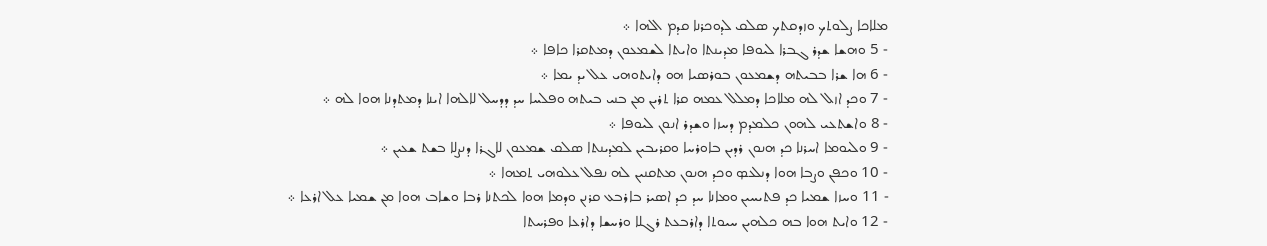ܡܠܐܟܐ ܨܠܘܬܟ ܘܙܕܩܬܟ ܤܠܩ ܠܕܘܟܪܢܐ ܩܕܡ ܐܠܗܐ ܀
- 5 ܘܗܫܐ ܫܕܪ ܓܒܪܐ ܠܝܘܦܐ ܡܕܝܢܬܐ ܘܐܝܬܐ ܠܫܡܥܘܢ ܕܡܬܩܪܐ ܟܐܦܐ ܀
- 6 ܗܐ ܫܪܐ ܒܒܝܬܗ ܕܫܡܥܘܢ ܒܘܪܤܝܐ ܗܘ ܕܐܝܬܘܗܝ ܥܠ ܝܕ ܝܡܐ ܀
- 7 ܘܟܕ ܐܙܠ ܠܗ ܡܠܐܟܐ ܕܡܠܠ ܥܡܗ ܩܪܐ ܬܪܝܢ ܡܢ ܒܢܝ ܒܝܬܗ ܘܦܠܚܐ ܚܕ ܕܕܚܠ ܠܐܠܗܐ ܐܝܢܐ ܕܡܬܕܢܐ ܗܘܐ ܠܗ ܀
- 8 ܘܐܫܬܥܝ ܠܗܘܢ ܟܠܡܕܡ ܕܚܙܐ ܘܫܕܪ ܐܢܘܢ ܠܝܘܦܐ ܀
- 9 ܘܠܝܘܡܐ ܐܚܪܢܐ ܟܕ ܗܢܘܢ ܪܕܝܢ ܒܐܘܪܚܐ ܘܩܪܝܒܝܢ ܠܡܕܝܢܬܐ ܤܠܩ ܫܡܥܘܢ ܠܐܓܪܐ ܕܢܨܠܐ ܒܫܬ ܫܥܝܢ ܀
- 10 ܘܟܦܢ ܘܨܒܐ ܗܘܐ ܕܢܠܥܤ ܘܟܕ ܗܢܘܢ ܡܬܩܢܝܢ ܠܗ ܢܦܠ ܥܠܘܗܝ ܬܡܗܐ ܀
- 11 ܘܚܙܐ ܫܡܝܐ ܟܕ ܦܬܝܚܝܢ ܘܡܐܢܐ ܚܕ ܟܕ ܐܤܝܪ ܒܐܪܒܥ ܩܪܢܢ ܘܕܡܐ ܗܘܐ ܠܟܬܢܐ ܪܒܐ ܘܫܐܒ ܗܘܐ ܡܢ ܫܡܝܐ ܥܠ ܐܪܥܐ ܀
- 12 ܘܐܝܬ ܗܘܐ ܒܗ ܟܠܗܝܢ ܚܝܘܬܐ ܕܐܪܒܥܬ ܪܓܠܐ ܘܪܚܫܐ ܕܐܪܥܐ ܘܦܪܚܬܐ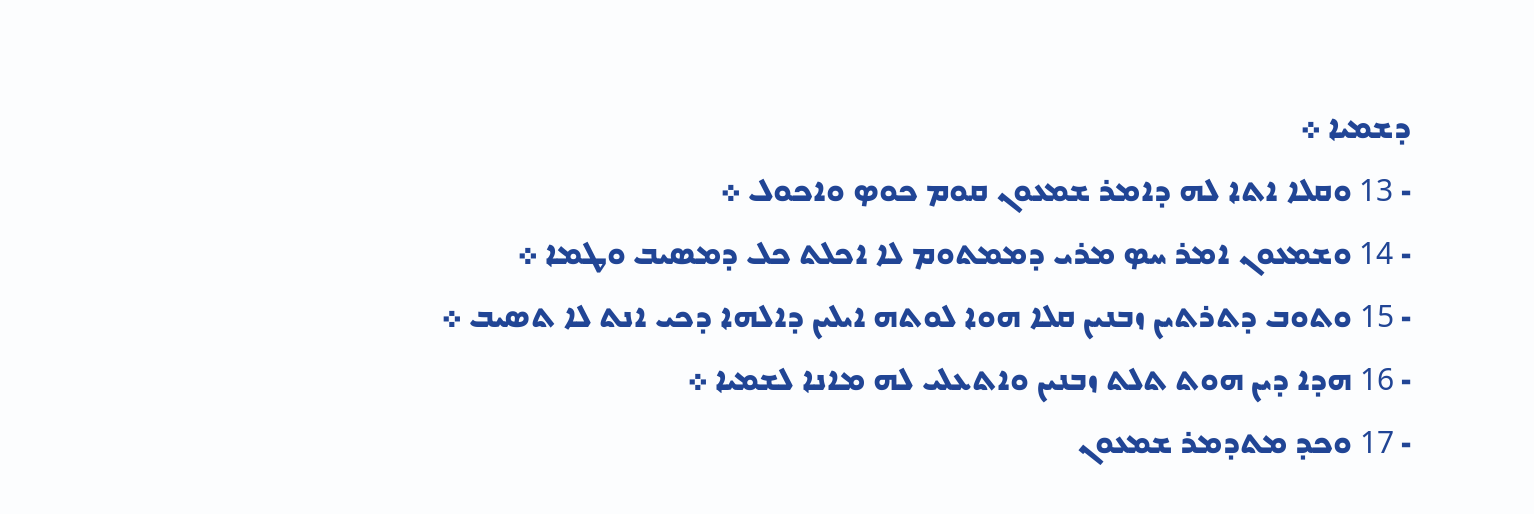ܕܫܡܝܐ ܀
- 13 ܘܩܠܐ ܐܬܐ ܠܗ ܕܐܡܪ ܫܡܥܘܢ ܩܘܡ ܟܘܤ ܘܐܟܘܠ ܀
- 14 ܘܫܡܥܘܢ ܐܡܪ ܚܤ ܡܪܝ ܕܡܡܬܘܡ ܠܐ ܐܟܠܬ ܟܠ ܕܡܤܝܒ ܘܛܡܐ ܀
- 15 ܘܬܘܒ ܕܬܪܬܝܢ ܙܒܢܝܢ ܩܠܐ ܗܘܐ ܠܘܬܗ ܐܝܠܝܢ ܕܐܠܗܐ ܕܟܝ ܐܢܬ ܠܐ ܬܤܝܒ ܀
- 16 ܗܕܐ ܕܝܢ ܗܘܬ ܬܠܬ ܙܒܢܝܢ ܘܐܬܥܠܝ ܠܗ ܡܐܢܐ ܠܫܡܝܐ ܀
- 17 ܘܟܕ ܡܬܕܡܪ ܫܡܥܘܢ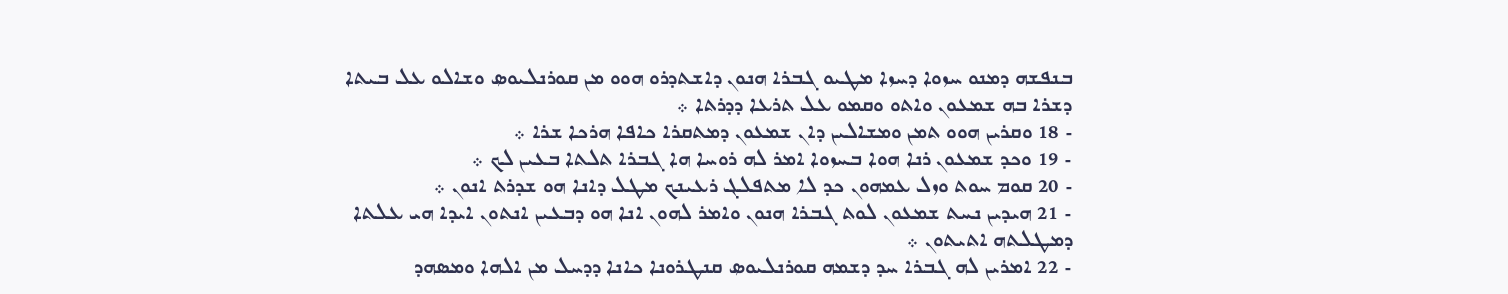ܒܢܦܫܗ ܕܡܢܘ ܚܙܘܐ ܕܚܙܐ ܡܛܝܘ ܓܒܪܐ ܗܢܘܢ ܕܐܫܬܕܪܘ ܗܘܘ ܡܢ ܩܘܪܢܠܝܘܤ ܘܫܐܠܘ ܥܠ ܒܝܬܐ ܕܫܪܐ ܒܗ ܫܡܥܘܢ ܘܐܬܘ ܘܩܡܘ ܥܠ ܬܪܥܐ ܕܕܪܬܐ ܀
- 18 ܘܩܪܝܢ ܗܘܘ ܬܡܢ ܘܡܫܐܠܝܢ ܕܐܢ ܫܡܥܘܢ ܕܡܬܩܪܐ ܟܐܦܐ ܗܪܟܐ ܫܪܐ ܀
- 19 ܘܟܕ ܫܡܥܘܢ ܪܢܐ ܗܘܐ ܒܚܙܘܐ ܐܡܪ ܠܗ ܪܘܚܐ ܗܐ ܓܒܪܐ ܬܠܬܐ ܒܥܝܢ ܠܟ ܀
- 20 ܩܘܡ ܚܘܬ ܘܙܠ ܥܡܗܘܢ ܟܕ ܠܐ ܡܬܦܠܓ ܪܥܝܢܟ ܡܛܠ ܕܐܢܐ ܗܘ ܫܕܪܬ ܐܢܘܢ ܀
- 21 ܗܝܕܝܢ ܢܚܬ ܫܡܥܘܢ ܠܘܬ ܓܒܪܐ ܗܢܘܢ ܘܐܡܪ ܠܗܘܢ ܐܢܐ ܗܘ ܕܒܥܝܢ ܐܢܬܘܢ ܐܝܕܐ ܗܝ ܥܠܬܐ ܕܡܛܠܬܗ ܐܬܝܬܘܢ ܀
- 22 ܐܡܪܝܢ ܠܗ ܓܒܪܐ ܚܕ ܕܫܡܗ ܩܘܪܢܠܝܘܤ ܩܢܛܪܘܢܐ ܟܐܢܐ ܕܕܚܠ ܡܢ ܐܠܗܐ ܘܡܤܗܕ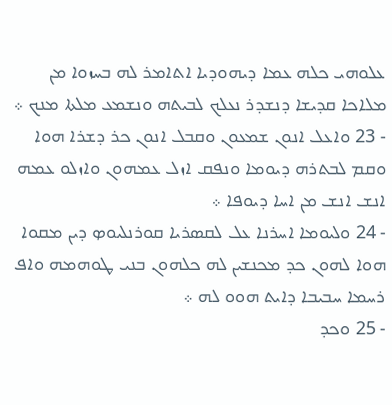ܥܠܘܗܝ ܟܠܗ ܥܡܐ ܕܝܗܘܕܝܐ ܐܬܐܡܪ ܠܗ ܒܚܙܘܐ ܡܢ ܡܠܐܟܐ ܩܕܝܫܐ ܕܢܫܕܪ ܢܥܠܟ ܠܒܝܬܗ ܘܢܫܡܥ ܡܠܬܐ ܡܢܟ ܀
- 23 ܘܐܥܠ ܐܢܘܢ ܫܡܥܘܢ ܘܩܒܠ ܐܢܘܢ ܟܪ ܕܫܪܐ ܗܘܐ ܘܩܡ ܠܒܬܪܗ ܕܝܘܡܐ ܘܢܦܩ ܐܙܠ ܥܡܗܘܢ ܘܐܙܠܘ ܥܡܗ ܐܢܫ ܐܢܫ ܡܢ ܐܚܐ ܕܝܘܦܐ ܀
- 24 ܘܠܝܘܡܐ ܐܚܪܢܐ ܥܠ ܠܩܤܪܝܐ ܩܘܪܢܠܝܘܤ ܕܝܢ ܡܩܘܐ ܗܘܐ ܠܗܘܢ ܟܕ ܡܟܢܫܝܢ ܠܗ ܟܠܗܘܢ ܒܢܝ ܛܘܗܡܗ ܘܐܦ ܪܚܡܐ ܚܒܝܒܐ ܕܐܝܬ ܗܘܘ ܠܗ ܀
- 25 ܘܟܕ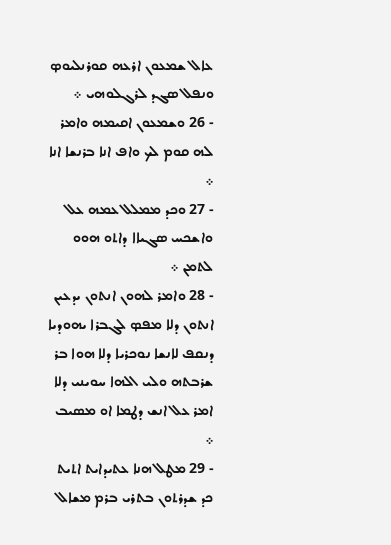ܥܐܠ ܫܡܥܘܢ ܐܪܥܗ ܩܘܪܢܠܝܘܤ ܘܢܦܠ ܤܓܕ ܠܪܓܠܘܗܝ ܀
- 26 ܘܫܡܥܘܢ ܐܩܝܡܗ ܘܐܡܪ ܠܗ ܩܘܡ ܠܟ ܘܐܦ ܐܢܐ ܒܪܢܫܐ ܐܢܐ ܀
- 27 ܘܟܕ ܡܡܠܠ ܥܡܗ ܥܠ ܘܐܫܟܚ ܤܓܝܐܐ ܕܐܬܘ ܗܘܘ ܠܬܡܢ ܀
- 28 ܘܐܡܪ ܠܗܘܢ ܐܢܬܘܢ ܝܕܥܝܢ ܐܢܬܘܢ ܕܠܐ ܡܦܤ ܠܓܒܪܐ ܝܗܘܕܝܐ ܕܢܩܦ ܠܐܢܫܐ ܢܘܟܪܝܐ ܕܠܐ ܗܘܐ ܒܪ ܫܪܒܬܗ ܘܠܝ ܐܠܗܐ ܚܘܝܢܝ ܕܠܐ ܐܡܪ ܥܠ ܐܢܫ ܕܛܡܐ ܐܘ ܡܤܝܒ ܀
- 29 ܡܛܠ ܗܢܐ ܥܬܝܕܐܝܬ ܐܬܝܬ ܟܕ ܫܕܪܬܘܢ ܒܬܪܝ ܒܪܡ ܡܫܐܠ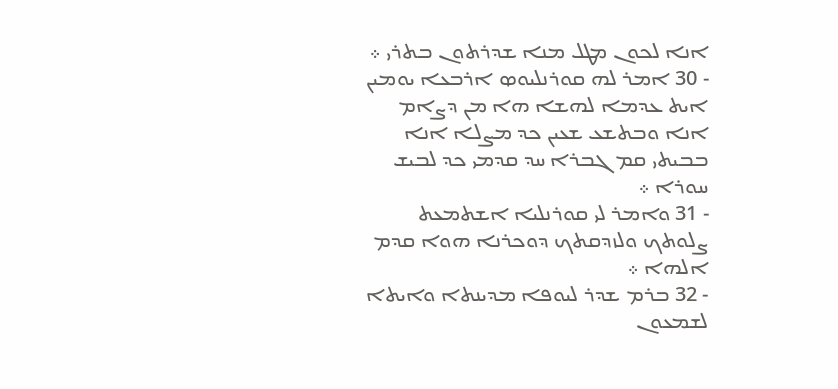ܐܢܐ ܠܟܘܢ ܡܛܠ ܡܢܐ ܫܕܪܬܘܢ ܒܬܪܝ ܀
- 30 ܐܡܪ ܠܗ ܩܘܪܢܠܝܘܤ ܐܪܒܥܐ ܝܘܡܝܢ ܐܝܬ ܥܕܡܐ ܠܗܫܐ ܗܐ ܡܢ ܕܨܐܡ ܐܢܐ ܘܒܬܫܥ ܫܥܝܢ ܟܕ ܡܨܠܐ ܐܢܐ ܒܒܝܬܝ ܩܡ ܓܒܪܐ ܚܕ ܩܕܡܝ ܟܕ ܠܒܝܫ ܚܘܪܐ ܀
- 31 ܘܐܡܪ ܠܝ ܩܘܪܢܠܝܐ ܐܫܬܡܥܬ ܨܠܘܬܟ ܘܠܙܕܩܬܟ ܕܘܟܪܢܐ ܗܘܐ ܩܕܡ ܐܠܗܐ ܀
- 32 ܒܪܡ ܫܕܪ ܠܝܘܦܐ ܡܕܝܢܬܐ ܘܐܝܬܐ ܠܫܡܥܘܢ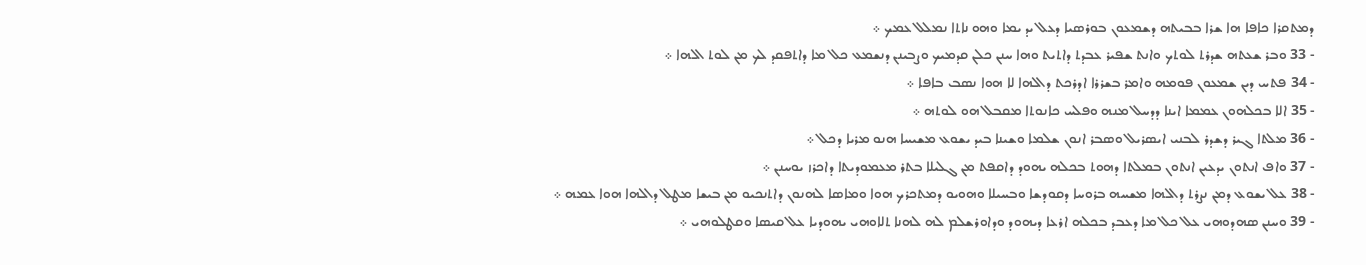ܕܡܬܩܪܐ ܟܐܦܐ ܗܐ ܫܪܐ ܒܒܝܬܗ ܕܫܡܥܘܢ ܒܘܪܤܝܐ ܕܥܠ ܝܕ ܝܡܐ ܘܗܘ ܢܐܬܐ ܢܡܠܠ ܥܡܟ ܀
- 33 ܘܒܪ ܫܥܬܗ ܫܕܪܬ ܠܘܬܟ ܘܐܢܬ ܫܦܝܪ ܥܒܕܬ ܕܐܬܝܬ ܘܗܐ ܚܢܢ ܟܠܢ ܩܕܡܝܟ ܘܨܒܝܢܢ ܕܢܫܡܥ ܟܠ ܡܐ ܕܐܬܦܩܕ ܠܟ ܡܢ ܠܘܬ ܐܠܗܐ ܀
- 34 ܦܬܚ ܕܝܢ ܫܡܥܘܢ ܦܘܡܗ ܘܐܡܪ ܒܫܪܪܐ ܐܕܪܟܬ ܕܐܠܗܐ ܠܐ ܗܘܐ ܢܤܒ ܒܐܦܐ ܀
- 35 ܐܠܐ ܒܟܠܗܘܢ ܥܡܡܐ ܐܝܢܐ ܕܕܚܠ ܡܢܗ ܘܦܠܚ ܟܐܢܘܬܐ ܡܩܒܠ ܗܘ ܠܘܬܗ ܀
- 36 ܡܠܬܐ ܓܝܪ ܕܫܕܪ ܠܒܢܝ ܐܝܤܪܝܠ ܘܤܒܪ ܐܢܘܢ ܫܠܡܐ ܘܫܝܢܐ ܒܝܕ ܝܫܘܥ ܡܫܝܚܐ ܗܢܘ ܡܪܝܐ ܕܟܠ ܀
- 37 ܘܐܦ ܐܢܬܘܢ ܝܕܥܝܢ ܐܢܬܘܢ ܒܡܠܬܐ ܕܗܘܬ ܒܟܠܗ ܝܗܘܕ ܕܐܩܦܬ ܡܢ ܓܠܝܠܐ ܒܬܪ ܡܥܡܘܕܝܬܐ ܕܐܟܪܙ ܝܘܚܢܢ ܀
- 38 ܥܠ ܝܫܘܥ ܕܡܢ ܢܨܪܬ ܕܐܠܗܐ ܡܫܚܗ ܒܪܘܚܐ ܕܩܘܕܫܐ ܘܒܚܝܠܐ ܘܗܘܝܘ ܕܡܬܟܪܟ ܗܘܐ ܘܡܐܤܐ ܠܗܢܘܢ ܕܐܬܢܟܝܘ ܡܢ ܒܝܫܐ ܡܛܠ ܕܐܠܗܐ ܗܘܐ ܥܡܗ ܀
- 39 ܘܚܢܢ ܤܗܕܘܗܝ ܥܠ ܟܠ ܡܐ ܕܥܒܕ ܒܟܠܗ ܐܪܥܐ ܕܝܗܘܕ ܘܕܐܘܪܫܠܡ ܠܗ ܠܗܢܐ ܬܠܐܘܗܝ ܝܗܘܕܝܐ ܥܠ ܩܝܤܐ ܘܩܛܠܘܗܝ ܀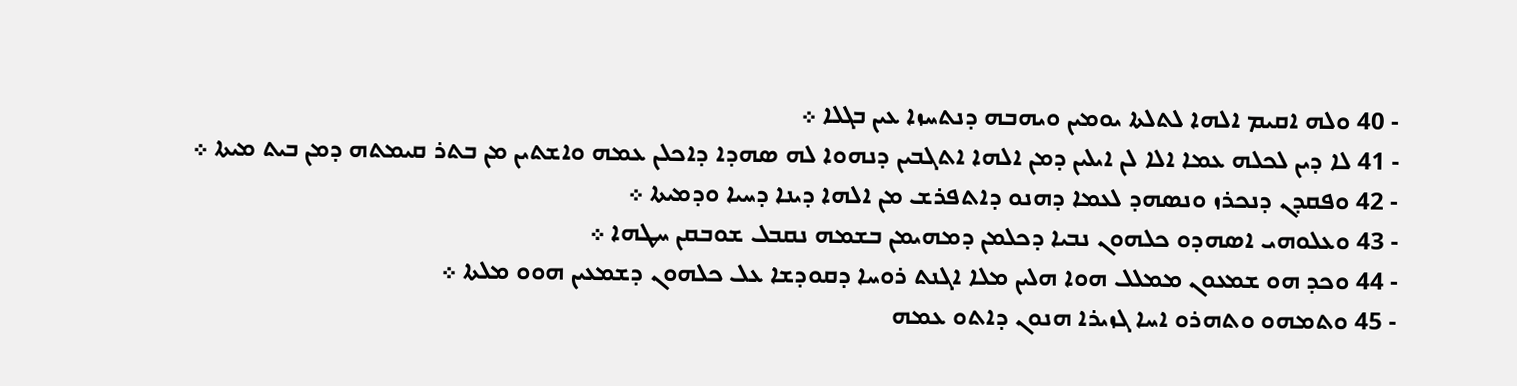- 40 ܘܠܗ ܐܩܝܡ ܐܠܗܐ ܠܬܠܬܐ ܝܘܡܝܢ ܘܝܗܒܗ ܕܢܬܚܙܐ ܥܝܢ ܒܓܠܐ ܀
- 41 ܠܐ ܕܝܢ ܠܟܠܗ ܥܡܐ ܐܠܐ ܠܢ ܐܝܠܝܢ ܕܡܢ ܐܠܗܐ ܐܬܓܒܝܢ ܕܢܗܘܐ ܠܗ ܤܗܕܐ ܕܐܟܠܢ ܥܡܗ ܘܐܫܬܝܢ ܡܢ ܒܬܪ ܩܝܡܬܗ ܕܡܢ ܒܝܬ ܡܝܬܐ ܀
- 42 ܘܦܩܕܢ ܕܢܟܪܙ ܘܢܤܗܕ ܠܥܡܐ ܕܗܢܘ ܕܐܬܦܪܫ ܡܢ ܐܠܗܐ ܕܝܢܐ ܕܚܝܐ ܘܕܡܝܬܐ ܀
- 43 ܘܥܠܘܗܝ ܐܤܗܕܘ ܟܠܗܘܢ ܢܒܝܐ ܕܟܠܡܢ ܕܡܗܝܡܢ ܒܫܡܗ ܢܩܒܠ ܫܘܒܩܢ ܚܛܗܐ ܀
- 44 ܘܟܕ ܗܘ ܫܡܥܘܢ ܡܡܠܠ ܗܘܐ ܗܠܝܢ ܡܠܐ ܐܓܢܬ ܪܘܚܐ ܕܩܘܕܫܐ ܥܠ ܟܠܗܘܢ ܕܫܡܥܝܢ ܗܘܘ ܡܠܬܐ ܀
- 45 ܘܬܡܗܘ ܘܬܗܪܘ ܐܚܐ ܓܙܝܪܐ ܗܢܘܢ ܕܐܬܘ ܥܡܗ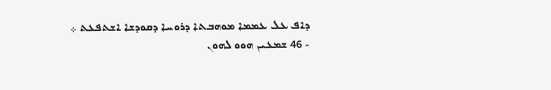ܕܐܦ ܥܠ ܥܡܡܐ ܡܘܗܒܬܐ ܕܪܘܚܐ ܕܩܘܕܫܐ ܐܫܬܦܥܬ ܀
- 46 ܫܡܥܝܢ ܗܘܘ ܠܗܘܢ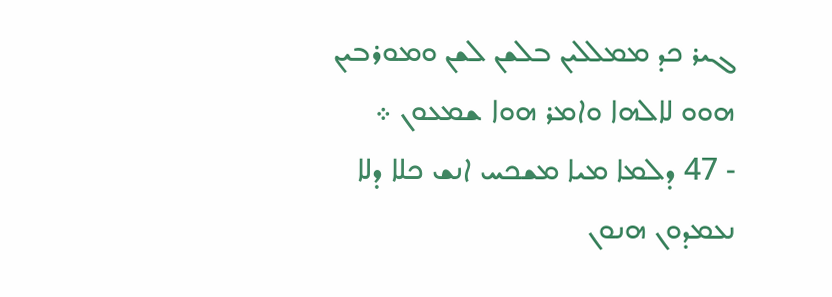ܓܝܪ ܟܕ ܡܡܠܠܝܢ ܒܠܫܢ ܠܫܢ ܘܡܘܪܒܝܢ ܗܘܘ ܠܐܠܗܐ ܘܐܡܪ ܗܘܐ ܫܡܥܘܢ ܀
- 47 ܕܠܡܐ ܡܝܐ ܡܫܟܚ ܐܢܫ ܟܠܐ ܕܠܐ ܢܥܡܕܘܢ ܗܢܘܢ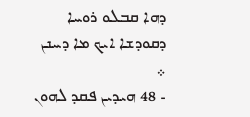ܕܗܐ ܩܒܠܘ ܪܘܚܐ ܕܩܘܕܫܐ ܐܝܟ ܡܐ ܕܚܢܢ ܀
- 48 ܗܝܕܝܢ ܦܩܕ ܠܗܘܢ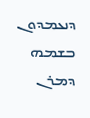ܕܢܥܡܕܘܢ ܒܫܡܗ ܕܡܪܢ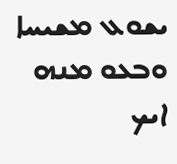ܝܫܘܥ ܡܫܝܚܐ ܘܒܥܘ ܡܢܗ ܐܝܟ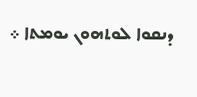ܕܢܩܘܐ ܠܘܬܗܘܢ ܝܘܡܬܐ ܀